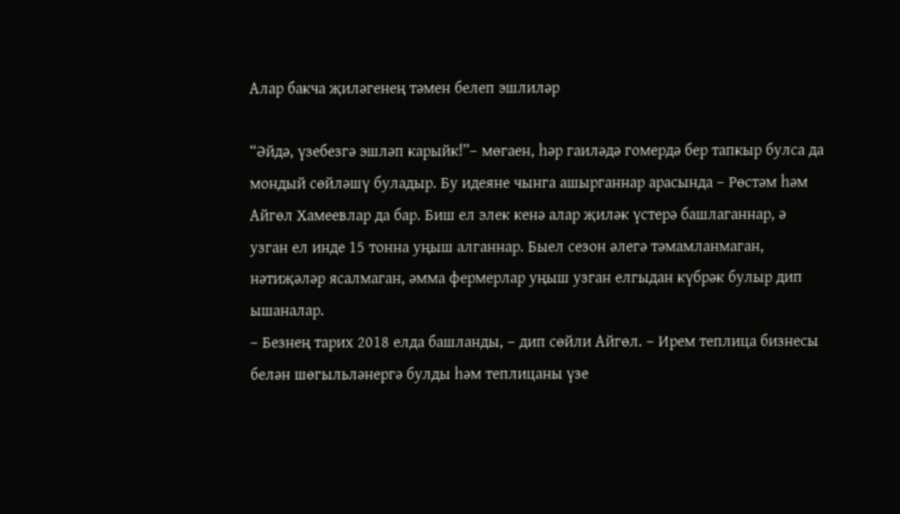Алар бакча җиләгенең тәмен белеп эшлиләр

“Әйдә, үзебезгә эшләп карыйк!”– мөгаен, һәр гаиләдә гомердә бер тапкыр булса да мондый сөйләшү буладыр. Бу идеяне чынга ашырганнар арасында – Рөстәм һәм Айгөл Хамеевлар да бар. Биш ел элек кенә алар җиләк үстерә башлаганнар, ә узган ел инде 15 тонна уңыш алганнар. Быел сезон әлегә тәмамланмаган, нәтиҗәләр ясалмаган, әмма фермерлар уңыш узган елгыдан күбрәк булыр дип ышаналар.
– Безнең тарих 2018 елда башланды, – дип сөйли Айгөл. – Ирем теплица бизнесы белән шөгыльләнергә булды һәм теплицаны үзе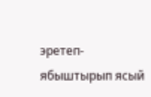эретеп-ябыштырып ясый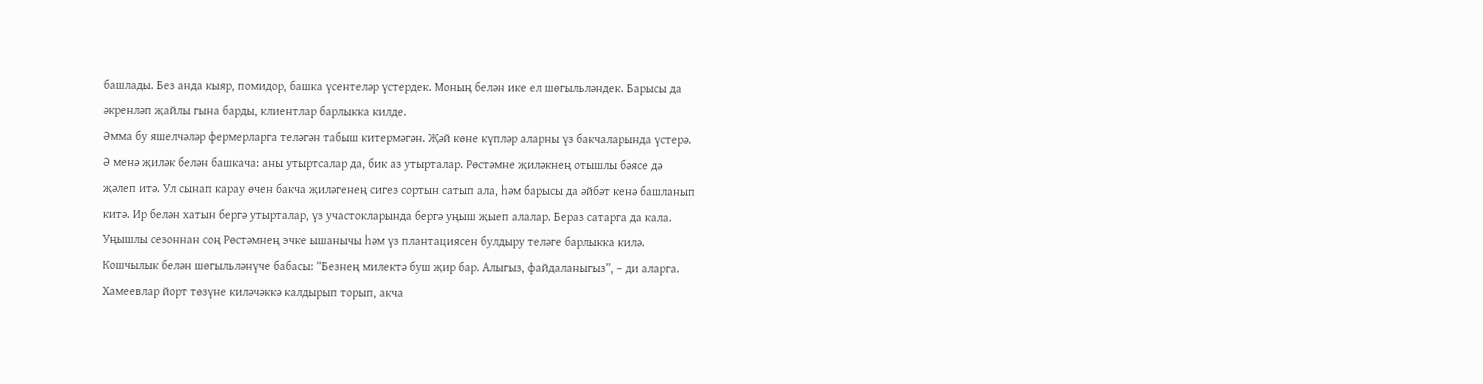башлады. Без анда кыяр, помидор, башка үсентеләр үстердек. Моның белән ике ел шөгыльләндек. Барысы да әкренләп җайлы гына барды, клиентлар барлыкка килде.
Әмма бу яшелчәләр фермерларга теләгән табыш китермәгән. Җәй көне күпләр аларны үз бакчаларында үстерә. Ә менә җиләк белән башкача: аны утыртсалар да, бик аз утырталар. Рөстәмне җиләкнең отышлы бәясе дә җәлеп итә. Ул сынап карау өчен бакча җиләгенең сигез сортын сатып ала, һәм барысы да әйбәт кенә башланып китә. Ир белән хатын бергә утырталар, үз участокларында бергә уңыш җыеп алалар. Бераз сатарга да кала.
Уңышлы сезоннан соң Рөстәмнең эчке ышанычы һәм үз плантациясен булдыру теләге барлыкка килә. Кошчылык белән шөгыльләнүче бабасы: “Безнең милектә буш җир бар. Алыгыз, файдаланыгыз”, – ди аларга. Хамеевлар йорт төзүне киләчәккә калдырып торып, акча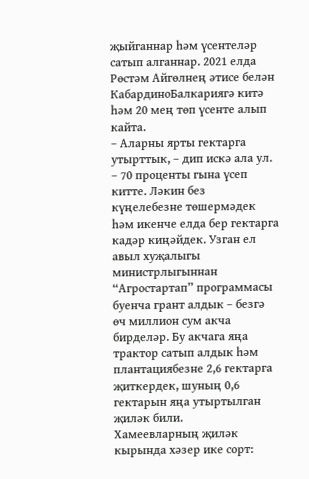җыйганнар һәм үсентеләр сатып алганнар. 2021 елда Рөстәм Айгөлнең әтисе белән КабардиноБалкариягә китә һәм 20 мең төп үсенте алып кайта.
– Аларны ярты гектарга утырттык, – дип искә ала ул. – 70 проценты гына үсеп китте. Ләкин без күңелебезне төшермәдек һәм икенче елда бер гектарга кадәр киңәйдек. Узган ел авыл хуҗалыгы министрлыгыннан “Агростартап” программасы буенча грант алдык – безгә өч миллион сум акча бирделәр. Бу акчага яңа трактор сатып алдык һәм плантациябезне 2,6 гектарга җиткердек, шуның 0,6 гектарын яңа утыртылган җиләк били.
Хамеевларның җиләк кырында хәзер ике сорт: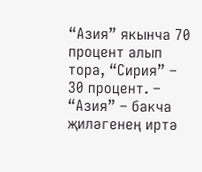“Азия” якынча 70 процент алып тора, “Сирия” – 30 процент. – “Азия” – бакча җиләгенең иртә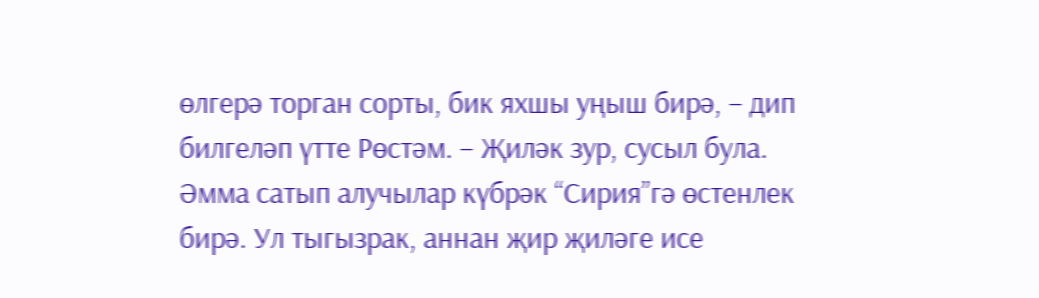өлгерә торган сорты, бик яхшы уңыш бирә, – дип билгеләп үтте Рөстәм. – Җиләк зур, сусыл була. Әмма сатып алучылар күбрәк “Сирия”гә өстенлек бирә. Ул тыгызрак, аннан җир җиләге исе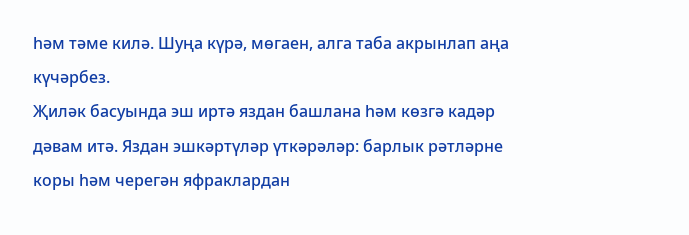һәм тәме килә. Шуңа күрә, мөгаен, алга таба акрынлап аңа күчәрбез.
Җиләк басуында эш иртә яздан башлана һәм көзгә кадәр дәвам итә. Яздан эшкәртүләр үткәрәләр: барлык рәтләрне коры һәм черегән яфраклардан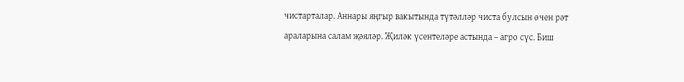чистарталар. Аннары яңгыр вакытында түтәлләр чиста булсын өчен рәт араларына салам җәяләр. Җиләк үсентеләре астында – агро сүс. Биш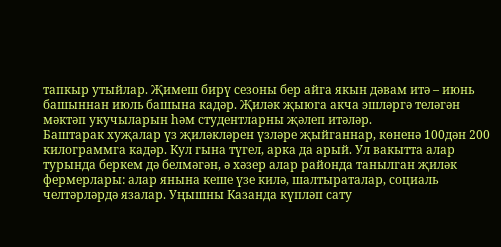тапкыр утыйлар. Җимеш бирү сезоны бер айга якын дәвам итә – июнь башыннан июль башына кадәр. Җиләк җыюга акча эшләргә теләгән мәктәп укучыларын һәм студентларны җәлеп итәләр.
Баштарак хуҗалар үз җиләкләрен үзләре җыйганнар, көненә 100дән 200 килограммга кадәр. Кул гына түгел, арка да арый. Ул вакытта алар турында беркем дә белмәгән, ә хәзер алар районда танылган җиләк фермерлары: алар янына кеше үзе килә, шалтыраталар, социаль челтәрләрдә язалар. Уңышны Казанда күпләп сату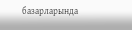базарларында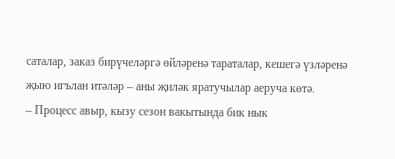саталар, заказ бирүчеләргә өйләренә тараталар, кешегә үзләренә җыю игълан итәләр – аны җиләк яратучылар аеруча көтә.
– Процесс авыр, кызу сезон вакытында бик нык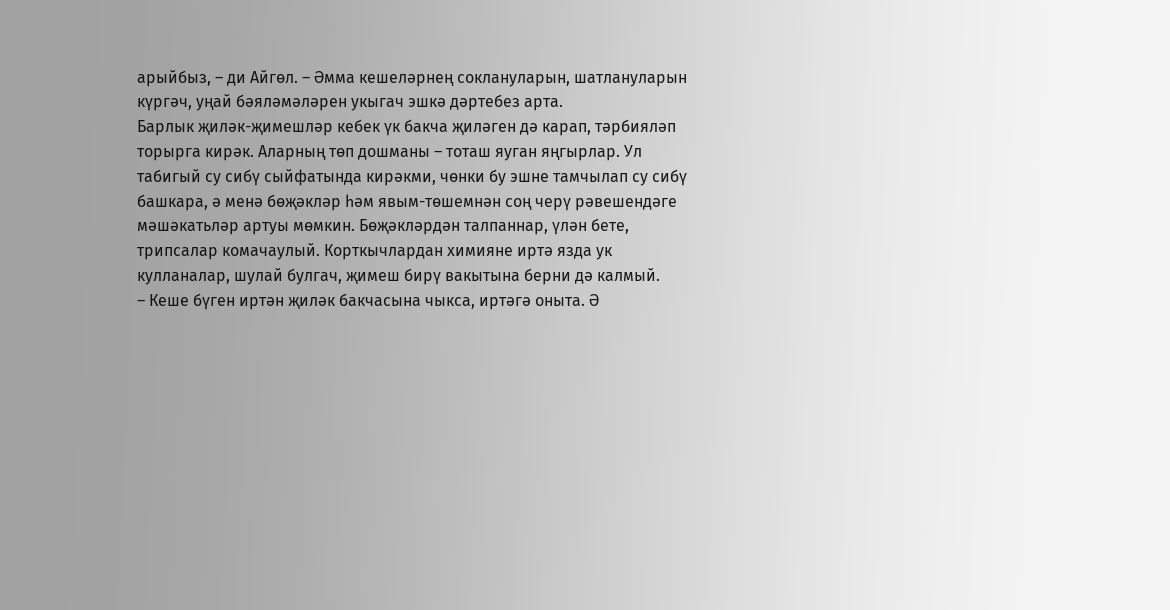арыйбыз, – ди Айгөл. – Әмма кешеләрнең соклануларын, шатлануларын күргәч, уңай бәяләмәләрен укыгач эшкә дәртебез арта.
Барлык җиләк-җимешләр кебек үк бакча җиләген дә карап, тәрбияләп торырга кирәк. Аларның төп дошманы – тоташ яуган яңгырлар. Ул табигый су сибү сыйфатында кирәкми, чөнки бу эшне тамчылап су сибү башкара, ә менә бөҗәкләр һәм явым-төшемнән соң черү рәвешендәге мәшәкатьләр артуы мөмкин. Бөҗәкләрдән талпаннар, үлән бете, трипсалар комачаулый. Корткычлардан химияне иртә язда ук кулланалар, шулай булгач, җимеш бирү вакытына берни дә калмый.
– Кеше бүген иртән җиләк бакчасына чыкса, иртәгә оныта. Ә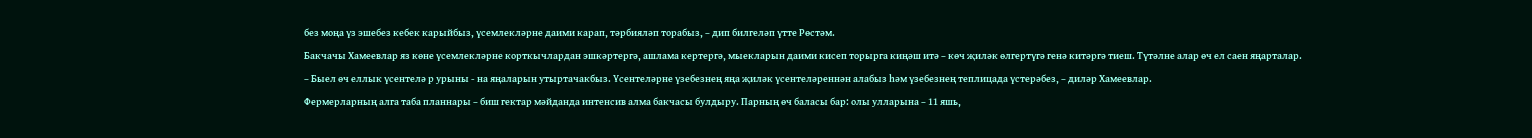без моңа үз эшебез кебек карыйбыз, үсемлекләрне даими карап, тәрбияләп торабыз, – дип билгеләп үтте Рөстәм.
Бакчачы Хамеевлар яз көне үсемлекләрне корткычлардан эшкәртергә, ашлама кертергә, мыекларын даими кисеп торырга киңәш итә – көч җиләк өлгертүгә генә китәргә тиеш. Түтәлне алар өч ел саен яңарталар.
– Быел өч еллык үсентелә р урыны - на яңаларын утыртачакбыз. Үсентеләрне үзебезнең яңа җиләк үсентеләреннән алабыз һәм үзебезнең теплицада үстерәбез, – диләр Хамеевлар.
Фермерларның алга таба планнары – биш гектар мәйданда интенсив алма бакчасы булдыру. Парның өч баласы бар: олы улларына – 11 яшь,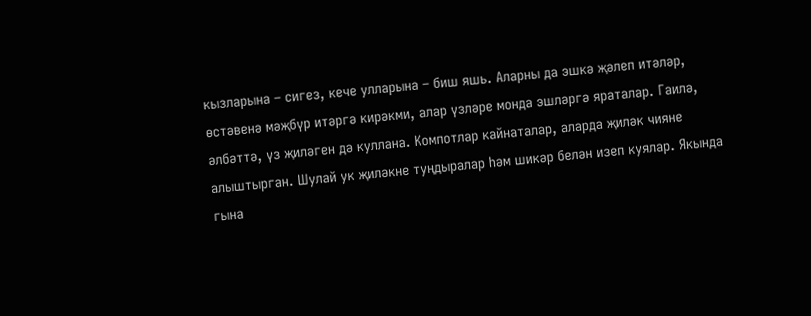кызларына – сигез, кече улларына – биш яшь. Аларны да эшкә җәлеп итәләр, өстәвенә мәҗбүр итәргә кирәкми, алар үзләре монда эшләргә яраталар. Гаилә, әлбәттә, үз җиләген дә куллана. Компотлар кайнаталар, аларда җиләк чияне алыштырган. Шулай ук җиләкне туңдыралар һәм шикәр белән изеп куялар. Якында гына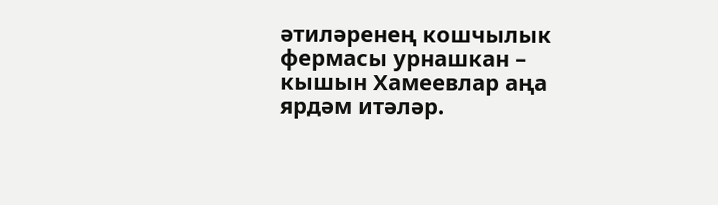әтиләренең кошчылык фермасы урнашкан – кышын Хамеевлар аңа ярдәм итәләр.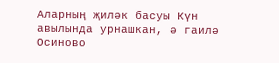Аларның җиләк басуы Күн авылында урнашкан, ә гаилә Осиново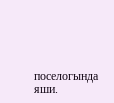поселогында яши.